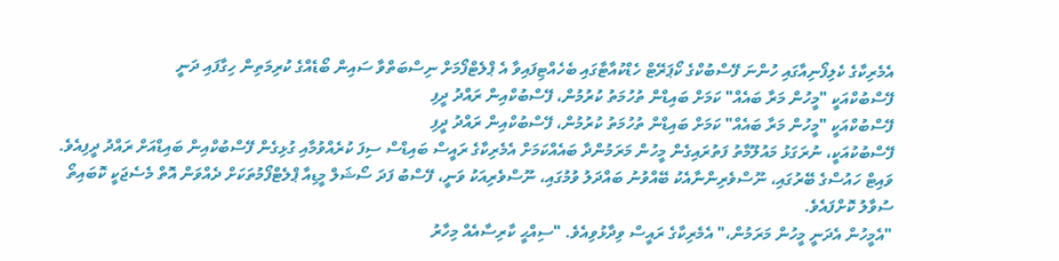އެމެރިކާގެ ކެލިފޯނިއާގައި ހުންނަ ފޭސްބުކްގެ ކޯޕަރޭޓް ހެޑްކުއާޓާގައި ބެހެއްޓިފައިވާ އެ ޕްލެޓްފޯމަށް ނިސްބަތްވާ ސައިން ބޯޑެއްގެ ކުރިމަތިން ހިގާފައި ދަނީ
ފޭސްބުކްއަކީ "މީހުން މަރާ ބައެއް" ކަމަށް ބައިޑްން ތުހުމަތު ކުރުމުން، ފޭސްބުކްއިން ރައްދު ދީފި
ފޭސްބުކްއަކީ "މީހުން މަރާ ބައެއް" ކަމަށް ބައިޑްން ތުހުމަތު ކުރުމުން، ފޭސްބުކްއިން ރައްދު ދީފި
ފޭސްބުކުއަކީ، ނުރަގަޅު މައުލޫމާތު ފަތުރައިގެން މީހުން މަރަމުންދާ ބައެއްކަމަށް އެމެރިކާގެ ރައީސް ބައިޑްސް ސިފަ ކުރެއްވުމާއި ގުޅިގެން ފޭސްބުކްއިން ބައިޑްއަށް ރައްދު ދީފިއެވެ.
ވައިޓް ހައުސްގެ ބޭރުގައި، ނޫސްވެރިންނާއެކު ބޭއްވުނު ބައްދަލު ވުމުގައި، ނޫސްވެރިއަކު ވަނީ، ފޭސްބު ފަދަ ސޯޝަލް މީޑިއާ ޕްލެޓްފޯމުތަކަށް ދެއްވަން އޮތް މެސެޖަކީ ކޮބައިތޯ ސުވާލު ކޮށްފައެވެ.
"އެމީހުން އެދަނީ މީހުން މަރަމުން،" އެމެރިކާގެ ރައީސް ވިދާޅުވިއެވެ. "ސިއްޙީ ކާރިސާއެއް މިހާރު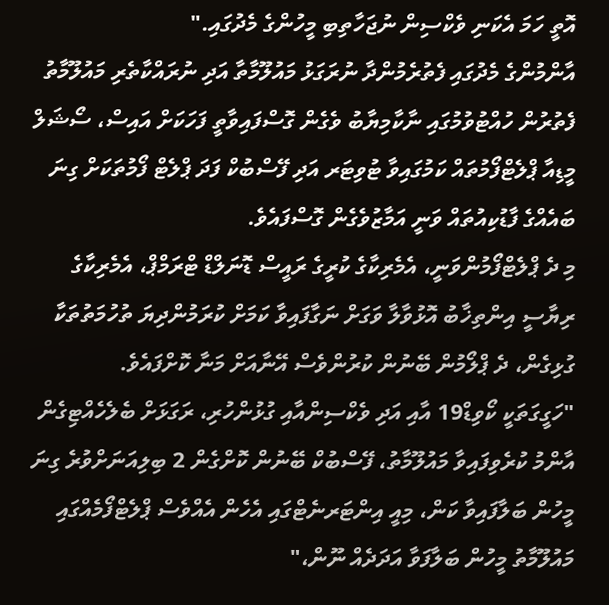އޮތީ ހަމަ އެކަނި ވެކްސިން ނުޖަހާތިބި މީހުންގެ މެދުގައި."
އާންމުންގެ މެދުގައި ފެތުރެމުންދާ ނުރަގަޅު މައުލޫމާތާ އަދި ނުރައްކާތެރި މައުލޫމާތު ފެތުރުން ހުއްޓުވުމުގައި ނާކާމިޔާބު ވެގެން ގޮސްފައިވާތީ ފަހަކަށް އައިސް، ސޯޝަލް މީޑިއާ ޕްލެޓްފޯމުތައް ކަމުގައިވާ ޓުވިޓަރ އަދި ފޭސްބުކް ފަދަ ޕްލެޓް ފޯމުތަކަށް ގިނަ ބައެއްގެ ފާޑުކިއުތައް ވަނީ އަމާޒުވެގެން ގޮސްފައެވެ.
މި ދެ ޕްލެޓްފޯމުންވަނީ، އެމެރިކާގެ ކުރީގެ ރައީސް ޑޮނަލްޑް ޓްރަމްޕް، އެމެރިކާގެ ރިޔާސީ އިންތިޚާބު އޮޅުވާލާ ވަގަށް ނަގާފައިވާ ކަމަށް ކުރަމުންދިޔަ ތުހުމަތުތަކާ ގުޅިގެން، ދެ ޕްލޯމުން ބޭނުން ކުރުންވެސް އޭނާއަށް މަނާ ކޮށްފައެވެ.
"ހަގީގަތަކީ ކޯވިޑް19 އާއި އަދި ވެކްސިންއާއި ގުޅުންހުރި، ރަގަޅަށް ބެލެހެއްޓިގެން އާންމު ކުރެވިފައިވާ މައުލޫމާތު، ފޭސްބުކް ބޭނުން ކޮށްގެން 2 ބިލިއަނަށްވުރެ ގިނަ މީހުން ބަލާފައިވާ ކަން، މިއީ އިންޓަރނެޓްގައި އެހެން އެއްވެސް ޕްލެޓްފޯމެއްގައި މައުލޫމާތު މީހުން ބަލާފަވާ އަދަދެއް ނޫން،"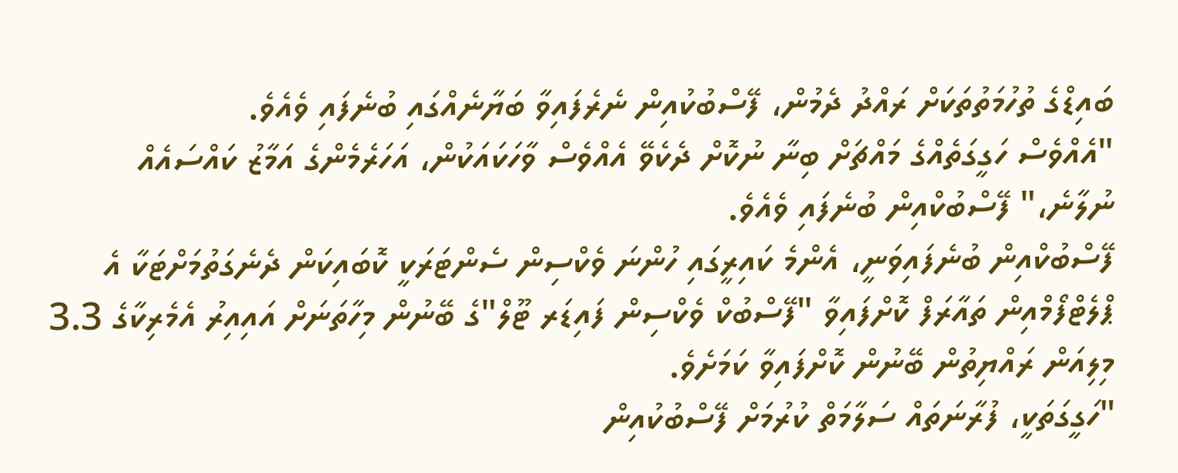ބައިޑްގެ ތުހުމަތުތަކަށް ރައްދު ދެމުން، ފޭސްބުކުއިން ނެރެފައިވާ ބަޔާނެއްގައި ބުނެފައި ވެއެވެ.
"އެއްވެސް ހަގީގަތެއްގެ މައްޗަށް ބިނާ ނުކޮށް ދެކެވޭ އެއްވެސް ވާހަކައަކުން، އަހަރެމެންގެ އަމާޒު ކައްސައެއް ނުލާނެ،" ފޭސްބުކްއިން ބުނެފައި ވެއެވެ.
ފޭސްބުކްއިން ބުނެފައިވަނީ، އެންމެ ކައިރީގައި ހުންނަ ވެކްސިން ސެންޓަރަކީ ކޮބައިކަން ދެނެގަތުމަށްޓަކާ އެ ޕްލެޓްފޯމްއިން ތައާރަފް ކޮށްފައިވާ "ފޭސްބުކް ވެކްސިން ފައިޑަރ ޓޫލް"ގެ ބޭނުން މިހާތަނަށް އައިއިރު އެމެރިކާގެ 3.3 މިލިއަން ރައްޔިތުން ބޭނުން ކޮށްފައިވާ ކަމަށެވެ.
"ހަގީގަތަކީ، ފުރާނަތައް ސަލާމަތް ކުރުމަށް ފޭސްބުކުއިން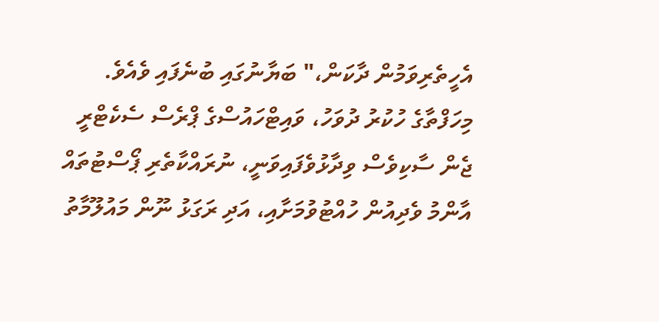އެހީތެރިވަމުން ދާކަން،" ބަޔާނުގައި ބުނެފައި ވެއެވެ.
މިހަފްތާގެ ހުކުރު ދުވަހު، ވައިޓްހައުސްގެ ޕްރެސް ސެކެޓްރީ ޖެން ސާކިވެސް ވިދާޅުވެފައިވަނީ، ނުރައްކާތެރި ޕޯސްޓުތައް އާންމު ވެދިއުން ހުއްޓުވުމަށާއި، އަދި ރަގަޅު ނޫން މައުލޫމާތު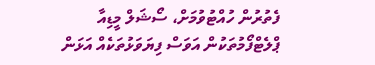ފެތުރުން ހުއްޓުވުމަށް، ސޯޝަލް މީޑިއާ ޕްލެޓްފޯމުތަކުން އަވަސް ފިޔަވަޅުތަކެއް އަޅަން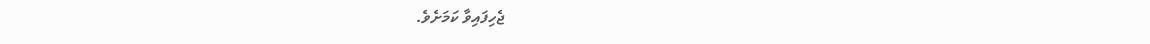ޖެހިފައިވާ ކަމަށެވެ.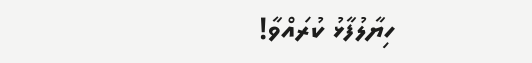ހިޔާލުފާޅު ކުރައްވާ!